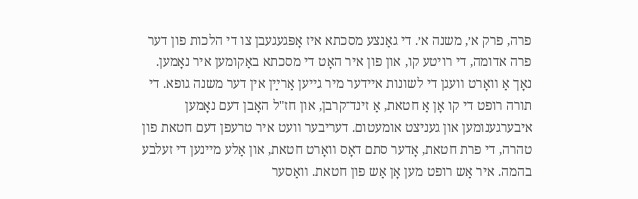פרה, פרק א׳, משנה א׳. די גאַנצע מסכתא איז אָפּגעגעבן צו די הלכות פון דער פרה אדומה, די רויטע קו, און פון איר האָט די מסכתא באַקומען איר נאָמען.
נאָך אַ װאָרט װעגן די לשונות איידער מיר גייען אַרײַן אין דער משנה גופא. די תורה רופט די קו אָן אַ חטאת, אַ זינד־קרבן, און חז"ל האָבן דעם נאָמען איבערגענומען און געניצט אומעטום. דעריבער װעט איר טרעפן דעם חטאת פון טהרה, די פרת חטאת, אָדער סתם דאָס װאָרט חטאת, און אַלע מיינען די זעלבע בהמה. איר אַש רופט מען אָן אַש פון חטאת. װאַסער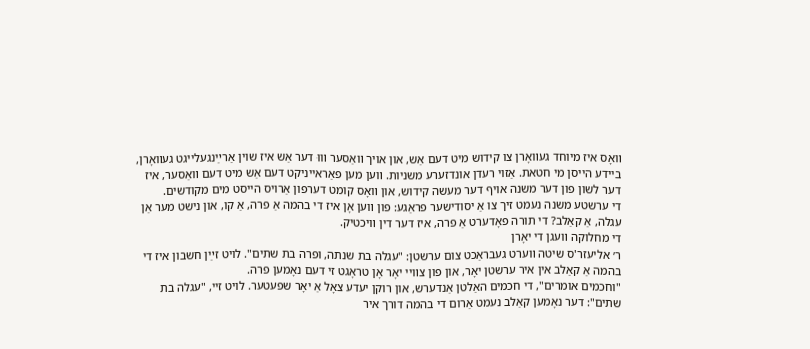װאָס איז מיוחד געװאָרן צו קידוש מיט דעם אַש, און אויך װאַסער װוּ דער אַש איז שוין אַרײַנגעלייגט געװאָרן, ביידע הייסן מי חטאת. אַזוי רעדן אונדזערע משניות. װען מען פאַראייניקט דעם אַש מיט דעם װאַסער, איז דער לשון פון דער משנה אויף דער מעשה קידוש, און װאָס קומט דערפון אַרויס הייסט מים מקודשים.
די ערשטע משנה נעמט זיך צו אַ יסודישער פראַגע: פון װען אָן איז די בהמה אַ פרה, אַ קו, און נישט מער אַן עגלה, אַ קאַלב? די תורה פאָדערט אַ פרה, איז דער דין װיכטיק.
די מחלוקה װעגן די יאָרן
ר׳ אליעזר'ס שיטה װערט געבראַכט צום ערשטן: "עגלה בת שנתה, ופרה בת שתים". לויט זײַן חשבון איז די בהמה אַ קאַלב אין איר ערשטן יאָר, און פון צװיי יאָר אָן טראָגט זי דעם נאָמען פרה.
"וחכמים אומרים", די חכמים האַלטן אַנדערש, און רוקן יעדע צאָל אַ יאָר שפעטער. לויט זיי, "עגלה בת שתים": דער נאָמען קאַלב נעמט אַרום די בהמה דורך איר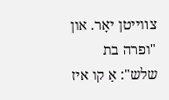צװייטן יאָר. און "ופרה בת שלש": אַ קו איז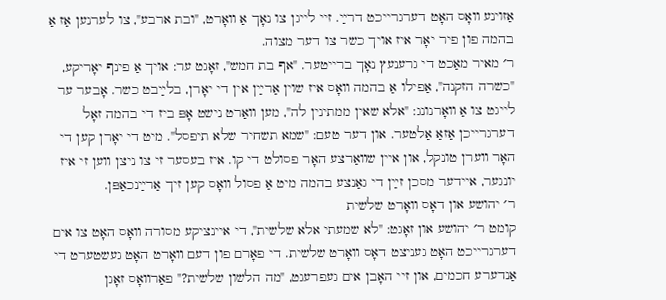אַזוינע װאָס האָט דערגרייכט דרײַ. זיי לייגן צו נאָך אַ װאָרט, "ובת ארבע", צו לערנען אַז אַ בהמה פון פיר יאָר איז אויך כשר צו דער מצוה.
ר׳ מאיר מאַכט די גרענעץ נאָך ברייטער. "אף בת חמש", זאָגט ער: אויך אַ פינף יאָריקע, "כשרה הזקנה", אַפילו אַ בהמה װאָס איז שוין אַרײַן אין די יאָרן, בלײַבט כשר. אָבער ער לייגט צו אַ װאָרנונג: "אלא שאין ממתינין לה", מען װאַרט נישט אָפּ ביז די בהמה זאָל דערגרייכן אַזאַ אַלטער. און דער טעם: "שמא תשחיר שלא תיפסל". מיט די יאָרן קען די האָר װערן טונקל, און איין שװאַרצע האָר פסולט די קו. איז בעסער זי צו ניצן װען זי איז יונגער, איידער מסכן זײַן די גאַנצע בהמה מיט אַ פסול װאָס קען זיך אַרײַנכאַפּן.
ר׳ יהושע און דאָס װאָרט שלשית
קומט ר׳ יהושע און זאָגט: "לא שמעתי אלא שלשית", די איינציקע מסורה װאָס האָט צו אים דערגרייכט האָט געניצט דאָס װאָרט שלשית. די פאָרם פון דעם װאָרט האָט געשטערט די אַנדערע חכמים, און זיי האָבן אים געפרעגט, "מה הלשון שלשית?" פאַרװאָס זאָגן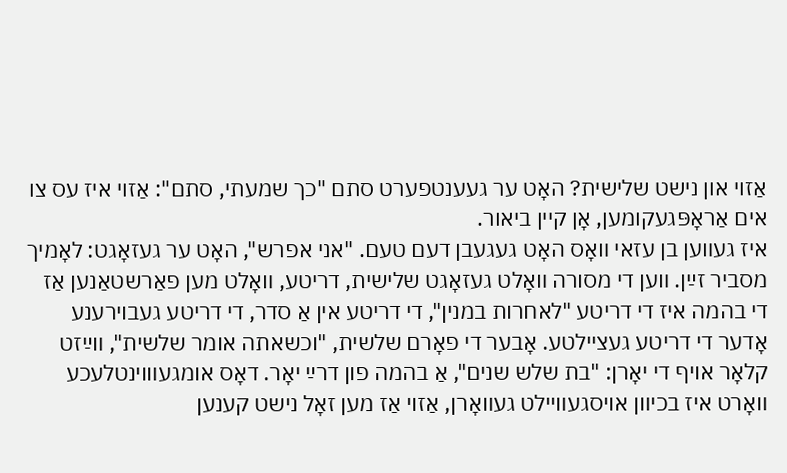אַזוי און נישט שלישית? האָט ער געענטפערט סתם "כך שמעתי, סתם": אַזוי איז עס צו אים אַראָפּגעקומען, אָן קיין ביאור.
איז געװען בן עזאי װאָס האָט געגעבן דעם טעם. "אני אפרש", האָט ער געזאָגט: לאָמיך מסביר זײַן. װען די מסורה װאָלט געזאָגט שלישית, דריטע, װאָלט מען פאַרשטאַנען אַז די בהמה איז די דריטע "לאחרות במנין", די דריטע אין אַ סדר, די דריטע געבוירענע אָדער די דריטע געציילטע. אָבער די פאָרם שלשית, "וכשאתה אומר שלשית", װײַזט קלאָר אויף די יאָרן: "בת שלש שנים", אַ בהמה פון דרײַ יאָר. דאָס אומגעװוינטלעכע װאָרט איז בכיװן אויסגעװיילט געװאָרן, אַזוי אַז מען זאָל נישט קענען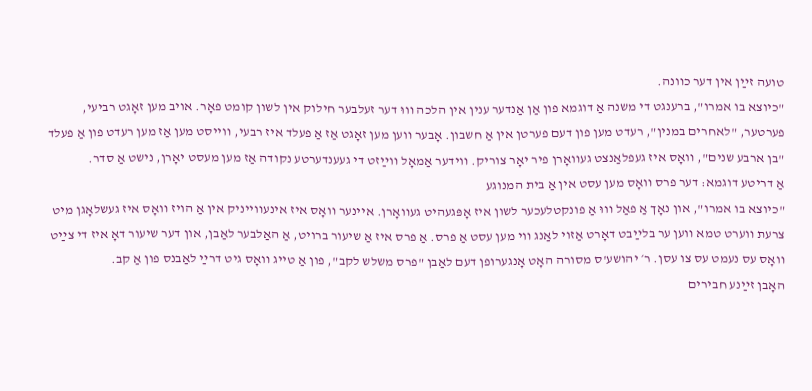טועה זײַן אין דער כװנה.
"כיוצא בו אמרו", ברענגט די משנה אַ דוגמא פון אַן אַנדער ענין אין הלכה װוּ דער זעלבער חילוק אין לשון קומט פאָר. אויב מען זאָגט רביעי, פערטער, "לאחרים במנין", רעדט מען פון דעם פערטן אין אַ חשבון. אָבער װען מען זאָגט אַז אַ פעלד איז רבעי, װייסט מען אַז מען רעדט פון אַ פעלד "בן ארבע שנים", װאָס איז געפלאַנצט געװאָרן פיר יאָר צוריק. װידער אַמאָל װײַזט די געענדערטע נקודה אַז מען מעסט יאָרן, נישט אַ סדר.
אַ דריטע דוגמא: דער פרס װאָס מען עסט אין אַ בית המנוגע
"כיוצא בו אמרו", און נאָך אַ פאַל װוּ אַ פונקטלעכער לשון איז אָפּגעהיט געװאָרן. איינער װאָס איז אינעװייניק אין אַ הויז װאָס איז געשלאָגן מיט צרעת װערט טמא װען ער בלײַבט דאָרט אַזוי לאַנג װי מען עסט אַ פרס. אַ פרס איז אַ שיעור ברויט, אַ האַלבער לאַבן, און דער שיעור דאָ איז די צײַט װאָס עס נעמט עס צו עסן. ר׳ יהושע'ס מסורה האָט אָנגערופן דעם לאַבן "פרס משלש לקב", פון אַ טייג װאָס גיט דרײַ לאַבנס פון אַ קב.
האָבן זײַנע חבירים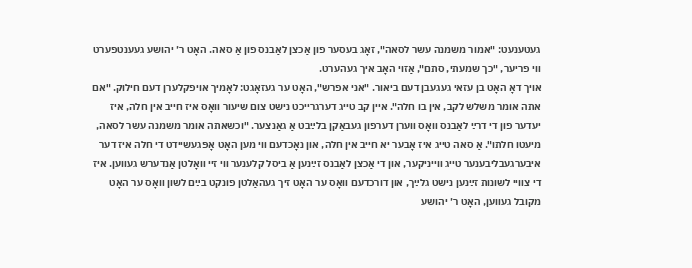געטענעט: "אמור משמנה עשר לסאה", זאָג בעסער פון אַכצן לאַבנס פון אַ סאה. האָט ר׳ יהושע געענטפערט װי פריער, "כך שמעתי, סתם", אַזוי האָב איך געהערט.
אויך דאָ האָט בן עזאי געגעבן דעם ביאור. "אני אפרש", האָט ער געזאָגט: לאָמיך אויפקלערן דעם חילוק. "אם אתה אומר משלש לקב, אין בו חלה". איין קב טייג דערגרייכט נישט צום שיעור װאָס איז חייב אין חלה, איז יעדער פון די דרײַ לאַבנס װאָס װערן דערפון געבאַקן בלײַבט אַ גאַנצער. "וכשאתה אומר משמנה עשר לסאה, מיעטו חלתו". אַ סאה טייג איז אָבער יא חייב אין חלה, און נאָכדעם װי מען האָט אָפּגעשיידט די חלה איז דער איבערגעבליבענער טייג װייניקער, און די אַכצן לאַבנס זײַנען אַ ביסל קלענער װי זיי װאָלטן אַנדערש געװען. איז די צװיי לשונות זײַנען נישט גלײַך, און דורכדעם װאָס ער האָט זיך געהאַלטן פונקט בײַם לשון װאָס ער האָט מקובל געװען, האָט ר׳ יהושע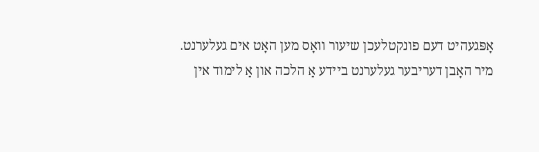אָפּגעהיט דעם פונקטלעכן שיעור װאָס מען האָט אים געלערנט.
מיר האָבן דעריבער געלערנט ביידע אַ הלכה און אַ לימוד אין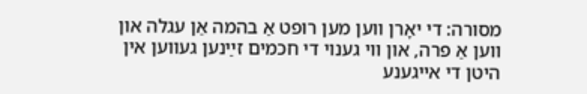מסורה: די יאָרן װען מען רופט אַ בהמה אַן עגלה און װען אַ פרה, און װי גענוי די חכמים זײַנען געװען אין היטן די אייגענע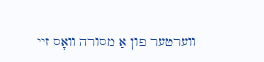װערטער פון אַ מסורה װאָס זיי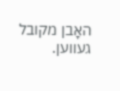האָבן מקובל געװען.